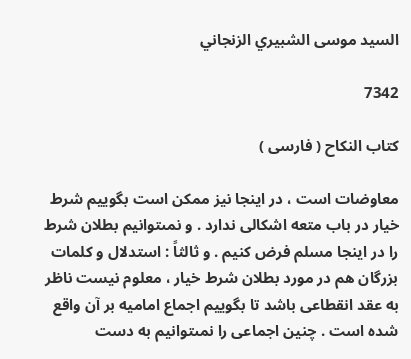السيد موسى الشبيري الزنجاني

7342

كتاب النكاح ( فارسى )

معاوضات است ، در اينجا نيز ممكن است بگوييم شرط خيار در باب متعه اشكالى ندارد . و نمىتوانيم بطلان شرط را در اينجا مسلم فرض كنيم . و ثالثاً : استدلال و كلمات بزرگان هم در مورد بطلان شرط خيار ، معلوم نيست ناظر به عقد انقطاعى باشد تا بگوييم اجماع اماميه بر آن واقع شده است . چنين اجماعى را نمىتوانيم به دست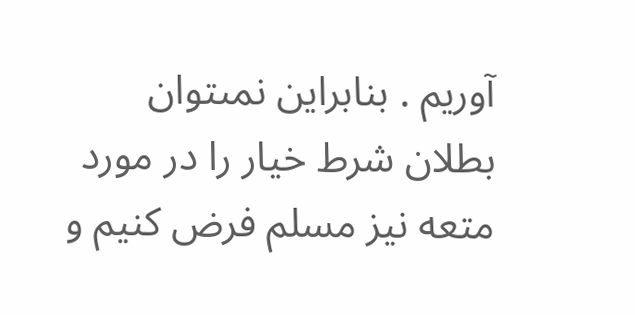آوريم . بنابراين نمىتوان بطلان شرط خيار را در مورد متعه نيز مسلم فرض كنيم و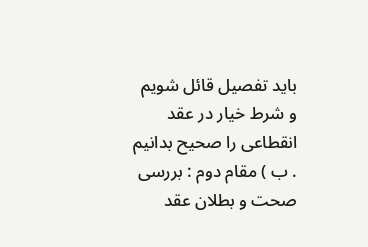بايد تفصيل قائل شويم و شرط خيار در عقد انقطاعى را صحيح بدانيم . ب ) مقام دوم : بررسى صحت و بطلان عقد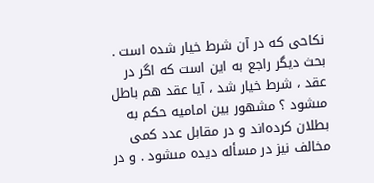نكاحى كه در آن شرط خيار شده است . بحث ديگر راجع به اين است كه اگر در عقد ، شرط خيار شد ، آيا عقد هم باطل مىشود ؟ مشهور بين اماميه حكم به بطلان كرده‌اند و در مقابل عدد كمى مخالف نيز در مسأله ديده مىشود . و در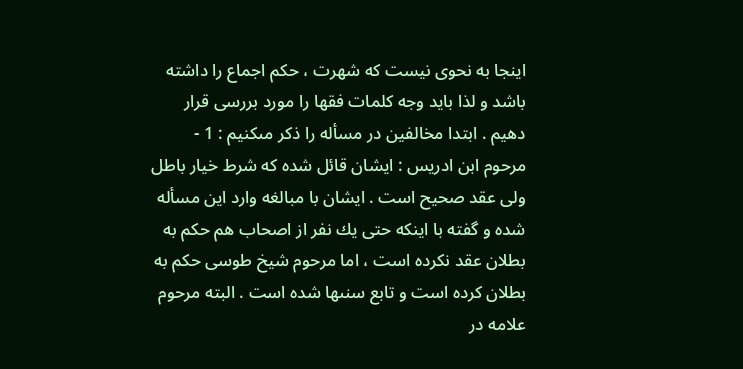اينجا به نحوى نيست كه شهرت ، حكم اجماع را داشته باشد و لذا بايد وجه كلمات فقها را مورد بررسى قرار دهيم . ابتدا مخالفين در مسأله را ذكر مىكنيم : 1 - مرحوم ابن ادريس : ايشان قائل شده كه شرط خيار باطل ولى عقد صحيح است . ايشان با مبالغه وارد اين مسأله شده و گفته با اينكه حتى يك نفر از اصحاب هم حكم به بطلان عقد نكرده است ، اما مرحوم شيخ طوسى حكم به بطلان كرده است و تابع سنىها شده است . البته مرحوم علامه در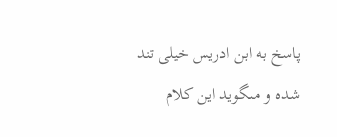پاسخ به ابن ادريس خيلى تند شده و مىگويد اين كلام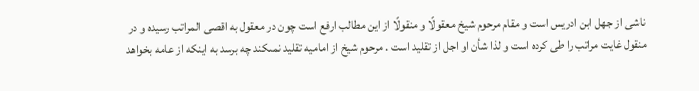ناشى از جهل ابن ادريس است و مقام مرحوم شيخ معقولًا و منقولًا از اين مطالب ارفع است چون در معقول به اقصى المراتب رسيده و در منقول غايت مراتب را طى كرده است و لذا شأن او اجل از تقليد است . مرحوم شيخ از اماميه تقليد نمىكند چه برسد به اينكه از عامه بخواهد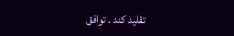تقليد كند . توافق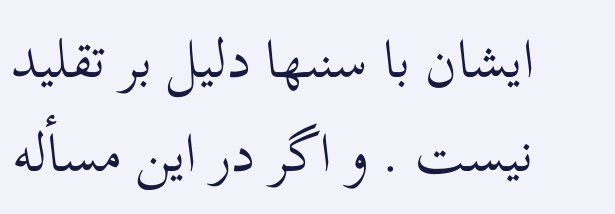ايشان با سنىها دليل بر تقليد نيست . و اگر در اين مسأله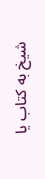شيخ به كتاب يا